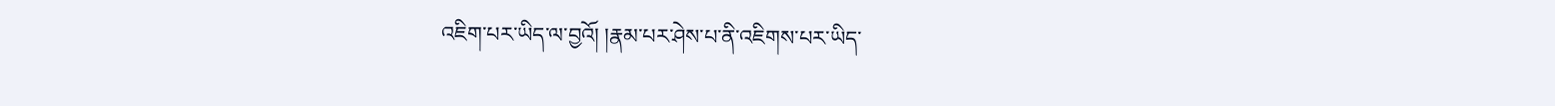འཇིག་པར་ཡིད་ལ་བྱའོ། །རྣམ་པར་ཤེས་པ་ནི་འཇིགས་པར་ཡིད་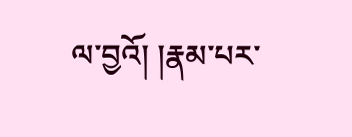ལ་བྱའོ། །རྣམ་པར་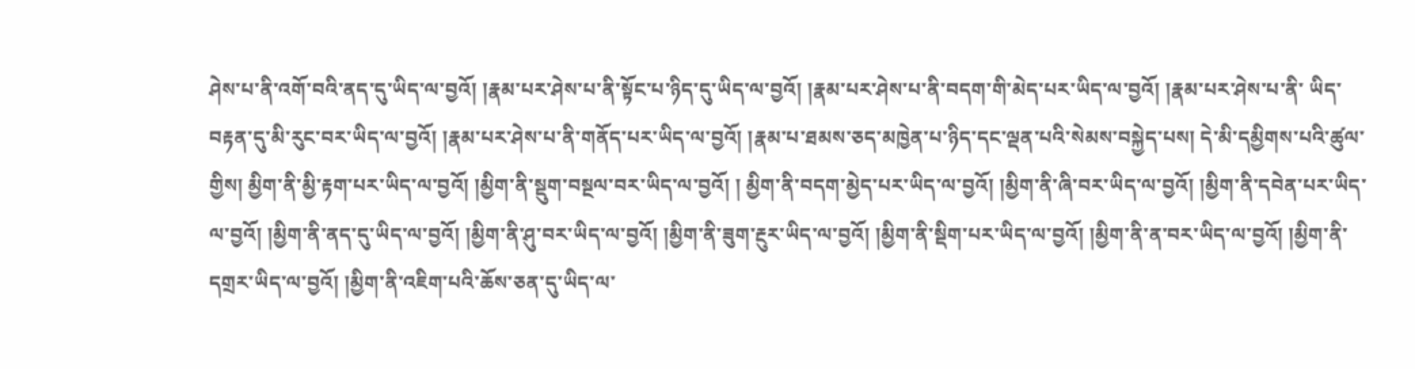ཤེས་པ་ནི་འགོ་བའི་ནད་དུ་ཡིད་ལ་བྱའོ། །རྣམ་པར་ཤེས་པ་ནི་སྟོང་པ་ཉིད་དུ་ཡིད་ལ་བྱའོ། །རྣམ་པར་ཤེས་པ་ནི་བདག་གི་མེད་པར་ཡིད་ལ་བྱའོ། །རྣམ་པར་ཤེས་པ་ནི་ ཡིད་བརྟན་དུ་མི་རུང་བར་ཡིད་ལ་བྱའོ། །རྣམ་པར་ཤེས་པ་ནི་གནོད་པར་ཡིད་ལ་བྱའོ། །རྣམ་པ་ཐམས་ཅད་མཁྱེན་པ་ཉིད་དང་ལྡན་པའི་སེམས་བསྐྱེད་པས། དེ་མི་དམྱིགས་པའི་ཚུལ་གྱིས། མྱིག་ནི་མྱི་རྟག་པར་ཡིད་ལ་བྱའོ། །མྱིག་ནི་སྡུག་བསྔལ་བར་ཡིད་ལ་བྱའོ། ། མྱིག་ནི་བདག་མྱེད་པར་ཡིད་ལ་བྱའོ། །མྱིག་ནི་ཞི་བར་ཡིད་ལ་བྱའོ། །མྱིག་ནི་དབེན་པར་ཡིད་ལ་བྱའོ། །མྱིག་ནི་ནད་དུ་ཡིད་ལ་བྱའོ། །མྱིག་ནི་ཤུ་བར་ཡིད་ལ་བྱའོ། །མྱིག་ནི་ཟུག་རྔུར་ཡིད་ལ་བྱའོ། །མྱིག་ནི་སྡིག་པར་ཡིད་ལ་བྱའོ། །མྱིག་ནི་ན་བར་ཡིད་ལ་བྱའོ། །མྱིག་ནི་ དགྲར་ཡིད་ལ་བྱའོ། །མྱིག་ནི་འཇིག་པའི་ཆོས་ཅན་དུ་ཡིད་ལ་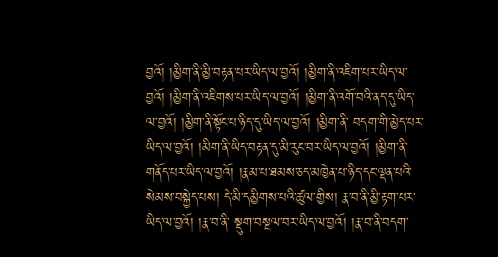བྱའོ། །མྱིག་ནི་མྱི་བརྟན་པར་ཡིད་ལ་བྱའོ། །མྱིག་ནི་འཇིག་པར་ཡིད་ལ་བྱའོ། །མྱིག་ནི་འཇིགས་པར་ཡིད་ལ་བྱའོ། །མྱིག་ནི་འགོ་བའི་ནད་དུ་ཡིད་ལ་བྱའོ། །མྱིག་ནི་སྟོང་པ་ཉིད་དུ་ཡིད་ལ་བྱའོ། །མྱིག་ནི་ བདག་གི་མྱེད་པར་ཡིད་ལ་བྱའོ། །མིག་ནི་ཡིད་བརྟན་དུ་མི་རུང་བར་ཡིད་ལ་བྱའོ། །མྱིག་ནི་གནོད་པར་ཡིད་ལ་བྱའོ། །རྣམ་པ་ཐམས་ཅད་མཁྱེན་པ་ཉིད་དང་ལྡན་པའི་སེམས་བསྐྱེད་པས། དེ་མི་དམྱིགས་པའི་ཚུལ་གྱིས། རྣ་བ་ནི་མྱི་རྟག་པར་ཡིད་ལ་བྱའོ། །རྣ་བ་ནི་ སྡུག་བསྔལ་བར་ཡིད་ལ་བྱའོ། །རྣ་བ་ནི་བདག་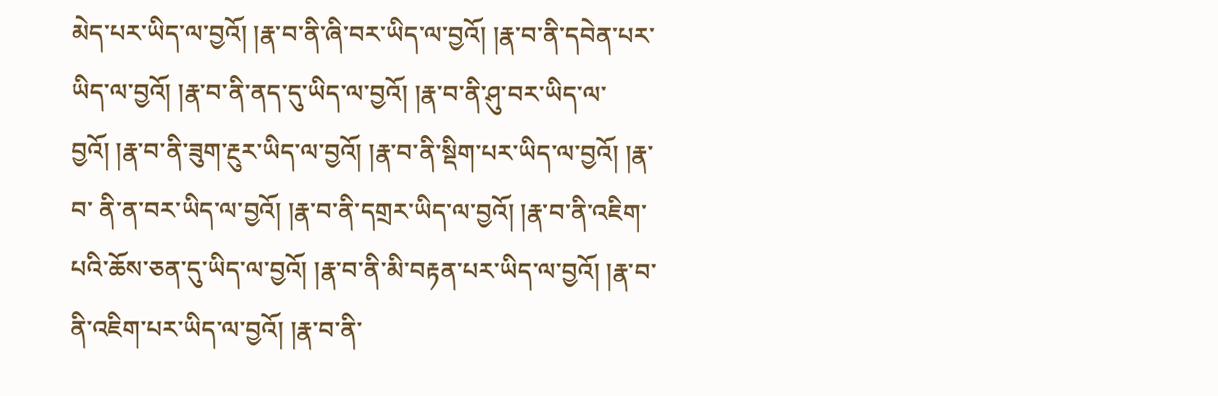མེད་པར་ཡིད་ལ་བྱའོ། །རྣ་བ་ནི་ཞི་བར་ཡིད་ལ་བྱའོ། །རྣ་བ་ནི་དབེན་པར་ཡིད་ལ་བྱའོ། །རྣ་བ་ནི་ནད་དུ་ཡིད་ལ་བྱའོ། །རྣ་བ་ནི་ཤུ་བར་ཡིད་ལ་བྱའོ། །རྣ་བ་ནི་ཟུག་རྔུར་ཡིད་ལ་བྱའོ། །རྣ་བ་ནི་སྡིག་པར་ཡིད་ལ་བྱའོ། །རྣ་བ་ ནི་ན་བར་ཡིད་ལ་བྱའོ། །རྣ་བ་ནི་དགྲར་ཡིད་ལ་བྱའོ། །རྣ་བ་ནི་འཇིག་པའི་ཆོས་ཅན་དུ་ཡིད་ལ་བྱའོ། །རྣ་བ་ནི་མི་བརྟན་པར་ཡིད་ལ་བྱའོ། །རྣ་བ་ནི་འཇིག་པར་ཡིད་ལ་བྱའོ། །རྣ་བ་ནི་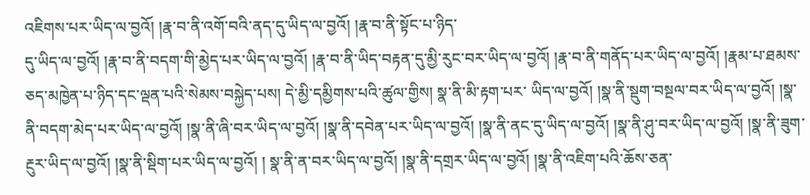འཇིགས་པར་ཡིད་ལ་བྱའོ། །རྣ་བ་ནི་འགོ་བའི་ནད་དུ་ཡིད་ལ་བྱའོ། །རྣ་བ་ནི་སྟོང་པ་ཉིད་
དུ་ཡིད་ལ་བྱའོ། །རྣ་བ་ནི་བདག་གི་མྱེད་པར་ཡིད་ལ་བྱའོ། །རྣ་བ་ནི་ཡིད་བརྟན་དུ་མྱི་རུང་བར་ཡིད་ལ་བྱའོ། །རྣ་བ་ནི་གནོད་པར་ཡིད་ལ་བྱའོ། །རྣམ་པ་ཐམས་ཅད་མཁྱེན་པ་ཉིད་དང་ལྡན་པའི་སེམས་བསྐྱེད་པས། དེ་མྱི་དམྱིགས་པའི་ཚུལ་གྱིས། སྣ་ནི་མི་རྟག་པར་ ཡིད་ལ་བྱའོ། །སྣ་ནི་སྡུག་བསྔལ་བར་ཡིད་ལ་བྱའོ། །སྣ་ནི་བདག་མེད་པར་ཡིད་ལ་བྱའོ། །སྣ་ནི་ཞི་བར་ཡིད་ལ་བྱའོ། །སྣ་ནི་དབེན་པར་ཡིད་ལ་བྱའོ། །སྣ་ནི་ནང་དུ་ཡིད་ལ་བྱའོ། །སྣ་ནི་ཤུ་བར་ཡིད་ལ་བྱའོ། །སྣ་ནི་ཟུག་རྔུར་ཡིད་ལ་བྱའོ། །སྣ་ནི་སྡིག་པར་ཡིད་ལ་བྱའོ། ། སྣ་ནི་ན་བར་ཡིད་ལ་བྱའོ། །སྣ་ནི་དགྲར་ཡིད་ལ་བྱའོ། །སྣ་ནི་འཇིག་པའི་ཆོས་ཅན་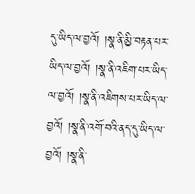དུ་ཡིད་ལ་བྱའོ། །སྣ་ནི་མྱི་བརྟན་པར་ཡིད་ལ་བྱའོ། །སྣ་ནི་འཇིག་པར་ཡིད་ལ་བྱའོ། །སྣ་ནི་འཇིགས་པར་ཡིད་ལ་བྱའོ། །སྣ་ནི་འགོ་བའི་ནད་དུ་ཡིད་ལ་བྱའོ། །སྣ་ནི་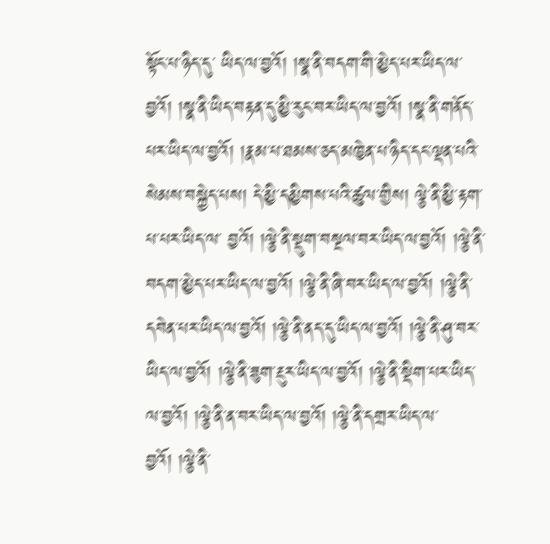སྟོང་པ་ཉིད་དུ་ ཡིད་ལ་བྱའོ། །སྣ་ནི་བདག་གི་མྱེད་པར་ཡིད་ལ་བྱའོ། །སྣ་ནི་ཡིད་བརྟན་དུ་མྱི་རུང་བར་ཡིད་ལ་བྱའོ། །སྣ་ནི་གནོད་པར་ཡིད་ལ་བྱའོ། །རྣམ་པ་ཐམས་ཅད་མཁྱེན་པ་ཉིད་དང་ལྡན་པའི་སེམས་བསྐྱེད་པས། དེ་མྱི་དམྱིགས་པའི་ཚུལ་གྱིས། ལྕེ་ནི་མྱི་རྟག་པ་པར་ཡིད་ལ་ བྱའོ། །ལྕེ་ནི་སྡུག་བསྔལ་བར་ཡིད་ལ་བྱའོ། །ལྕེ་ནི་བདག་མྱེད་པར་ཡིད་ལ་བྱའོ། །ལྕེ་ནི་ཞི་བར་ཡིད་ལ་བྱའོ། །ལྕེ་ནི་དབེན་པར་ཡིད་ལ་བྱའོ། །ལྕེ་ནི་ནད་དུ་ཡིད་ལ་བྱའོ། །ལྕེ་ནི་ཤུ་བར་ཡིད་ལ་བྱའོ། །ལྕེ་ནི་ཟུག་རྔུར་ཡིད་ལ་བྱའོ། །ལྕེ་ནི་སྡིག་པར་ཡིད་ ལ་བྱའོ། །ལྕེ་ནི་ན་བར་ཡིད་ལ་བྱའོ། །ལྕེ་ནི་དགྲར་ཡིད་ལ་བྱའོ། །ལྕེ་ནི་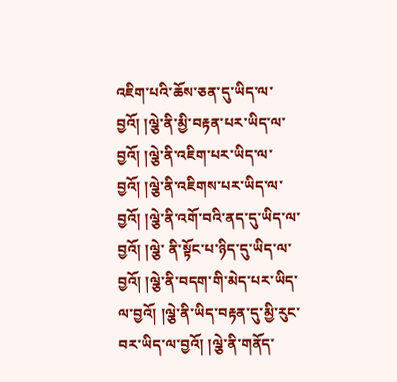འཇིག་པའི་ཆོས་ཅན་དུ་ཡིད་ལ་བྱའོ། །ལྕེ་ནི་མྱི་བརྟན་པར་ཡིད་ལ་བྱའོ། །ལྕེ་ནི་འཇིག་པར་ཡིད་ལ་བྱའོ། །ལྕེ་ནི་འཇིགས་པར་ཡིད་ལ་བྱའོ། །ལྕེ་ནི་འགོ་བའི་ནད་དུ་ཡིད་ལ་བྱའོ། །ལྕེ་ ནི་སྟོང་པ་ཉིད་དུ་ཡིད་ལ་བྱའོ། །ལྕེ་ནི་བདག་གི་མེད་པར་ཡིད་ལ་བྱའོ། །ལྕེ་ནི་ཡིད་བརྟན་དུ་མྱི་རུང་བར་ཡིད་ལ་བྱའོ། །ལྕེ་ནི་གནོད་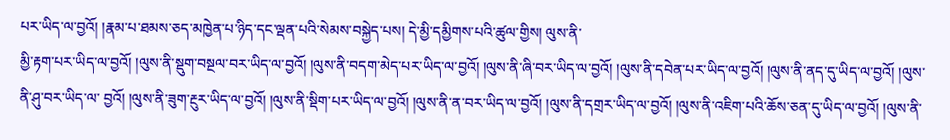པར་ཡིད་ལ་བྱའོ། །རྣམ་པ་ཐམས་ཅད་མཁྱེན་པ་ཉིད་དང་ལྡན་པའི་སེམས་བསྐྱེད་པས། དེ་མྱི་དམྱིགས་པའི་ཚུལ་གྱིས། ལུས་ནི་
མྱི་རྟག་པར་ཡིད་ལ་བྱའོ། །ལུས་ནི་སྡུག་བསྔལ་བར་ཡིད་ལ་བྱའོ། །ལུས་ནི་བདག་མེད་པར་ཡིད་ལ་བྱའོ། །ལུས་ནི་ཞི་བར་ཡིད་ལ་བྱའོ། །ལུས་ནི་དབེན་པར་ཡིད་ལ་བྱའོ། །ལུས་ནི་ནད་དུ་ཡིད་ལ་བྱའོ། །ལུས་ནི་ཤུ་བར་ཡིད་ལ་ བྱའོ། །ལུས་ནི་ཟུག་རྔུར་ཡིད་ལ་བྱའོ། །ལུས་ནི་སྡིག་པར་ཡིད་ལ་བྱའོ། །ལུས་ནི་ན་བར་ཡིད་ལ་བྱའོ། །ལུས་ནི་དགྲར་ཡིད་ལ་བྱའོ། །ལུས་ནི་འཇིག་པའི་ཆོས་ཅན་དུ་ཡིད་ལ་བྱའོ། །ལུས་ནི་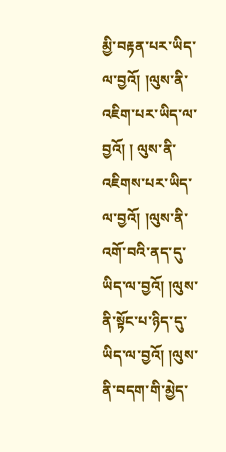མྱི་བརྟན་པར་ཡིད་ལ་བྱའོ། །ལུས་ནི་འཇིག་པར་ཡིད་ལ་བྱའོ། ། ལུས་ནི་འཇིགས་པར་ཡིད་ལ་བྱའོ། །ལུས་ནི་འགོ་བའི་ནད་དུ་ཡིད་ལ་བྱའོ། །ལུས་ནི་སྟོང་པ་ཉིད་དུ་ཡིད་ལ་བྱའོ། །ལུས་ནི་བདག་གི་མྱེད་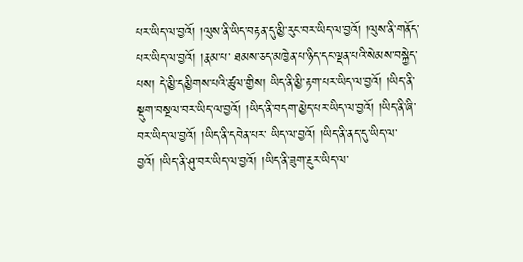པར་ཡིད་ལ་བྱའོ། །ལུས་ནི་ཡིད་བརྟན་དུ་མྱི་རུང་བར་ཡིད་ལ་བྱའོ། །ལུས་ནི་གནོད་པར་ཡིད་ལ་བྱའོ། །རྣམ་པ་ ཐམས་ཅད་མཁྱེན་པ་ཉིད་དང་ལྡན་པའི་སེམས་བསྐྱེད་པས། དེ་མྱི་དམྱིགས་པའི་ཚུལ་གྱིས། ཡིད་ནི་མྱི་རྟག་པར་ཡིད་ལ་བྱའོ། །ཡིད་ནི་སྡུག་བསྔལ་བར་ཡིད་ལ་བྱའོ། །ཡིད་ནི་བདག་མྱེད་པར་ཡིད་ལ་བྱའོ། །ཡིད་ནི་ཞི་བར་ཡིད་ལ་བྱའོ། །ཡིད་ནི་དབེན་པར་ ཡིད་ལ་བྱའོ། །ཡིད་ནི་ནད་དུ་ཡིད་ལ་བྱའོ། །ཡིད་ནི་ཤུ་བར་ཡིད་ལ་བྱའོ། །ཡིད་ནི་ཟུག་རྔུར་ཡིད་ལ་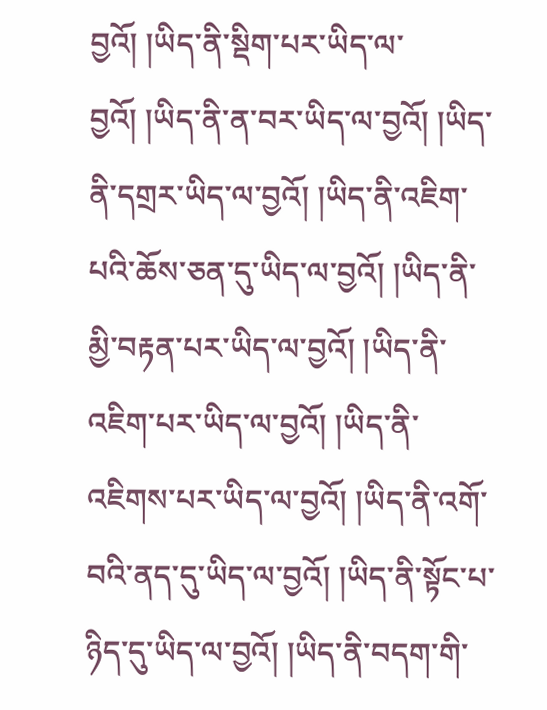བྱའོ། །ཡིད་ནི་སྡིག་པར་ཡིད་ལ་བྱའོ། །ཡིད་ནི་ན་བར་ཡིད་ལ་བྱའོ། །ཡིད་ནི་དགྲར་ཡིད་ལ་བྱའོ། །ཡིད་ནི་འཇིག་པའི་ཆོས་ཅན་དུ་ཡིད་ལ་བྱའོ། །ཡིད་ནི་ མྱི་བརྟན་པར་ཡིད་ལ་བྱའོ། །ཡིད་ནི་འཇིག་པར་ཡིད་ལ་བྱའོ། །ཡིད་ནི་འཇིགས་པར་ཡིད་ལ་བྱའོ། །ཡིད་ནི་འགོ་བའི་ནད་དུ་ཡིད་ལ་བྱའོ། །ཡིད་ནི་སྟོང་པ་ཉིད་དུ་ཡིད་ལ་བྱའོ། །ཡིད་ནི་བདག་གི་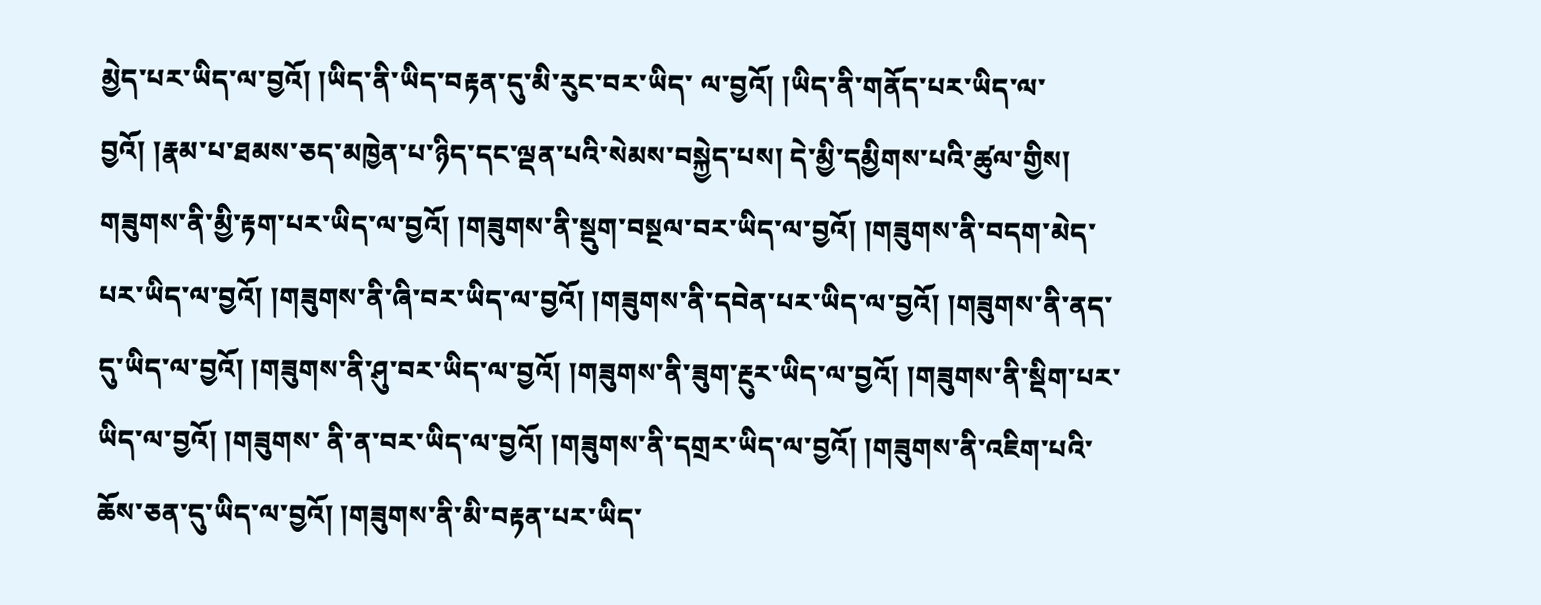མྱེད་པར་ཡིད་ལ་བྱའོ། །ཡིད་ནི་ཡིད་བརྟན་དུ་མི་རུང་བར་ཡིད་ ལ་བྱའོ། །ཡིད་ནི་གནོད་པར་ཡིད་ལ་བྱའོ། །རྣམ་པ་ཐམས་ཅད་མཁྱེན་པ་ཉིད་དང་ལྡན་པའི་སེམས་བསྐྱེད་པས། དེ་མྱི་དམྱིགས་པའི་ཚུལ་གྱིས། གཟུགས་ནི་མྱི་རྟག་པར་ཡིད་ལ་བྱའོ། །གཟུགས་ནི་སྡུག་བསྔལ་བར་ཡིད་ལ་བྱའོ། །གཟུགས་ནི་བདག་མེད་
པར་ཡིད་ལ་བྱའོ། །གཟུགས་ནི་ཞི་བར་ཡིད་ལ་བྱའོ། །གཟུགས་ནི་དབེན་པར་ཡིད་ལ་བྱའོ། །གཟུགས་ནི་ནད་དུ་ཡིད་ལ་བྱའོ། །གཟུགས་ནི་ཤུ་བར་ཡིད་ལ་བྱའོ། །གཟུགས་ནི་ཟུག་རྔུར་ཡིད་ལ་བྱའོ། །གཟུགས་ནི་སྡིག་པར་ཡིད་ལ་བྱའོ། །གཟུགས་ ནི་ན་བར་ཡིད་ལ་བྱའོ། །གཟུགས་ནི་དགྲར་ཡིད་ལ་བྱའོ། །གཟུགས་ནི་འཇིག་པའི་ཆོས་ཅན་དུ་ཡིད་ལ་བྱའོ། །གཟུགས་ནི་མི་བརྟན་པར་ཡིད་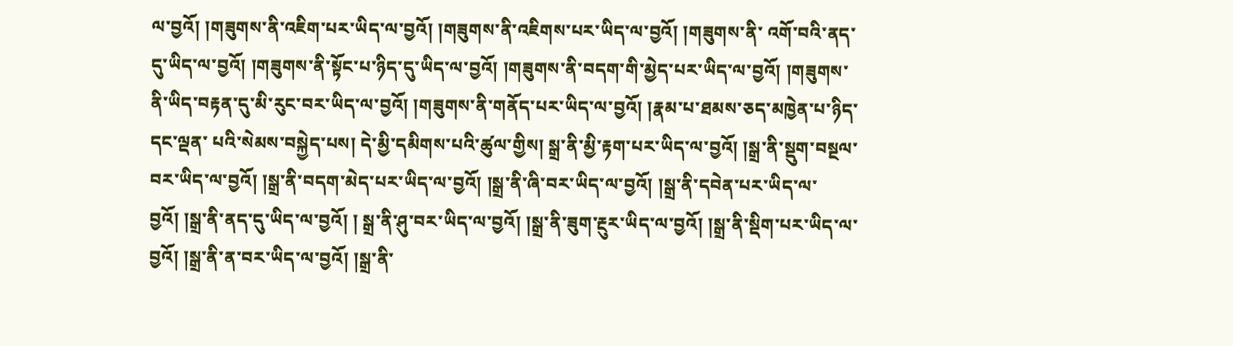ལ་བྱའོ། །གཟུགས་ནི་འཇིག་པར་ཡིད་ལ་བྱའོ། །གཟུགས་ནི་འཇིགས་པར་ཡིད་ལ་བྱའོ། །གཟུགས་ནི་ འགོ་བའི་ནད་དུ་ཡིད་ལ་བྱའོ། །གཟུགས་ནི་སྟོང་པ་ཉིད་དུ་ཡིད་ལ་བྱའོ། །གཟུགས་ནི་བདག་གི་མྱེད་པར་ཡིད་ལ་བྱའོ། །གཟུགས་ནི་ཡིད་བརྟན་དུ་མི་རུང་བར་ཡིད་ལ་བྱའོ། །གཟུགས་ནི་གནོད་པར་ཡིད་ལ་བྱའོ། །རྣམ་པ་ཐམས་ཅད་མཁྱེན་པ་ཉིད་དང་ལྡན་ པའི་སེམས་བསྐྱེད་པས། དེ་མྱི་དམིགས་པའི་ཚུལ་གྱིས། སྒྲ་ནི་མྱི་རྟག་པར་ཡིད་ལ་བྱའོ། །སྒྲ་ནི་སྡུག་བསྔལ་བར་ཡིད་ལ་བྱའོ། །སྒྲ་ནི་བདག་མེད་པར་ཡིད་ལ་བྱའོ། །སྒྲ་ནི་ཞི་བར་ཡིད་ལ་བྱའོ། །སྒྲ་ནི་དབེན་པར་ཡིད་ལ་བྱའོ། །སྒྲ་ནི་ནད་དུ་ཡིད་ལ་བྱའོ། ། སྒྲ་ནི་ཤུ་བར་ཡིད་ལ་བྱའོ། །སྒྲ་ནི་ཟུག་རྔུར་ཡིད་ལ་བྱའོ། །སྒྲ་ནི་སྡིག་པར་ཡིད་ལ་བྱའོ། །སྒྲ་ནི་ན་བར་ཡིད་ལ་བྱའོ། །སྒྲ་ནི་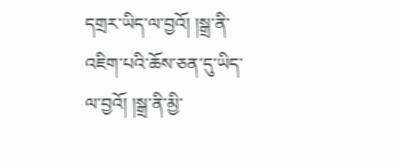དགྲར་ཡིད་ལ་བྱའོ། །སྒྲ་ནི་འཇིག་པའི་ཆོས་ཅན་དུ་ཡིད་ལ་བྱའོ། །སྒྲ་ནི་མྱི་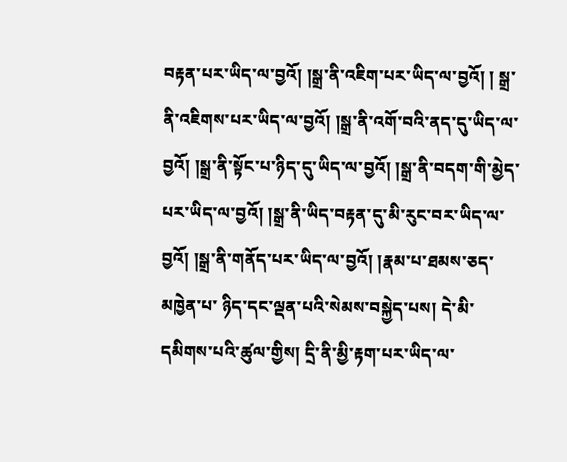བརྟན་པར་ཡིད་ལ་བྱའོ། །སྒྲ་ནི་འཇིག་པར་ཡིད་ལ་བྱའོ། ། སྒྲ་ནི་འཇིགས་པར་ཡིད་ལ་བྱའོ། །སྒྲ་ནི་འགོ་བའི་ནད་དུ་ཡིད་ལ་བྱའོ། །སྒྲ་ནི་སྟོང་པ་ཉིད་དུ་ཡིད་ལ་བྱའོ། །སྒྲ་ནི་བདག་གི་མྱེད་པར་ཡིད་ལ་བྱའོ། །སྒྲ་ནི་ཡིད་བརྟན་དུ་མི་རུང་བར་ཡིད་ལ་བྱའོ། །སྒྲ་ནི་གནོད་པར་ཡིད་ལ་བྱའོ། །རྣམ་པ་ཐམས་ཅད་མཁྱེན་པ་ ཉིད་དང་ལྡན་པའི་སེམས་བསྐྱེད་པས། དེ་མི་དམིགས་པའི་ཚུལ་གྱིས། དྲི་ནི་མྱི་རྟག་པར་ཡིད་ལ་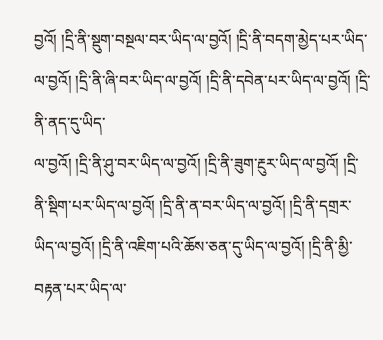བྱའོ། །དྲི་ནི་སྡུག་བསྔལ་བར་ཡིད་ལ་བྱའོ། །དྲི་ནི་བདག་མྱེད་པར་ཡིད་ལ་བྱའོ། །དྲི་ནི་ཞི་བར་ཡིད་ལ་བྱའོ། །དྲི་ནི་དབེན་པར་ཡིད་ལ་བྱའོ། །དྲི་ནི་ནད་དུ་ཡིད་
ལ་བྱའོ། །དྲི་ནི་ཤུ་བར་ཡིད་ལ་བྱའོ། །དྲི་ནི་ཟུག་རྔུར་ཡིད་ལ་བྱའོ། །དྲི་ནི་སྡིག་པར་ཡིད་ལ་བྱའོ། །དྲི་ནི་ན་བར་ཡིད་ལ་བྱའོ། །དྲི་ནི་དགྲར་ཡིད་ལ་བྱའོ། །དྲི་ནི་འཇིག་པའི་ཆོས་ཅན་དུ་ཡིད་ལ་བྱའོ། །དྲི་ནི་མྱི་བརྟན་པར་ཡིད་ལ་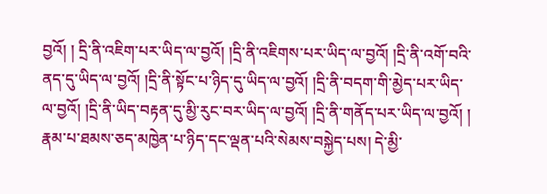བྱའོ། ། དྲི་ནི་འཇིག་པར་ཡིད་ལ་བྱའོ། །དྲི་ནི་འཇིགས་པར་ཡིད་ལ་བྱའོ། །དྲི་ནི་འགོ་བའི་ནད་དུ་ཡིད་ལ་བྱའོ། །དྲི་ནི་སྟོང་པ་ཉིད་དུ་ཡིད་ལ་བྱའོ། །དྲི་ནི་བདག་གི་མྱེད་པར་ཡིད་ལ་བྱའོ། །དྲི་ནི་ཡིད་བརྟན་དུ་མྱི་རུང་བར་ཡིད་ལ་བྱའོ། །དྲི་ནི་གནོད་པར་ཡིད་ལ་བྱའོ། ། རྣམ་པ་ཐམས་ཅད་མཁྱེན་པ་ཉིད་དང་ལྡན་པའི་སེམས་བསྐྱེད་པས། དེ་མྱི་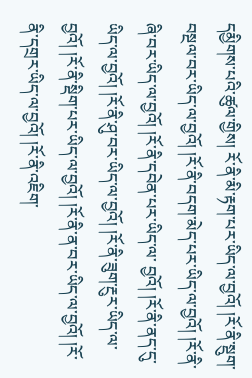དམྱིགས་པའི་ཚུལ་གྱིས། རོ་ནི་མི་རྟག་པར་ཡིད་ལ་བྱའོ། །རོ་ནི་སྡུག་བསྔལ་བར་ཡིད་ལ་བྱའོ། །རོ་ནི་བདག་མེད་པར་ཡིད་ལ་བྱའོ། །རོ་ནི་ཞི་བར་ཡིད་ལ་བྱའོ། །རོ་ནི་དབེན་པར་ཡིད་ལ་ བྱའོ། །རོ་ནི་ནད་དུ་ཡིད་ལ་བྱའོ། །རོ་ནི་ཤུ་བར་ཡིད་ལ་བྱའོ། །རོ་ནི་ཟུག་རྔུར་ཡིད་ལ་བྱའོ། །རོ་ནི་སྡིག་པར་ཡིད་ལ་བྱའོ། །རོ་ནི་ན་བར་ཡིད་ལ་བྱའོ། །རོ་ནི་དགྲར་ཡིད་ལ་བྱའོ། །རོ་ནི་འཇིག་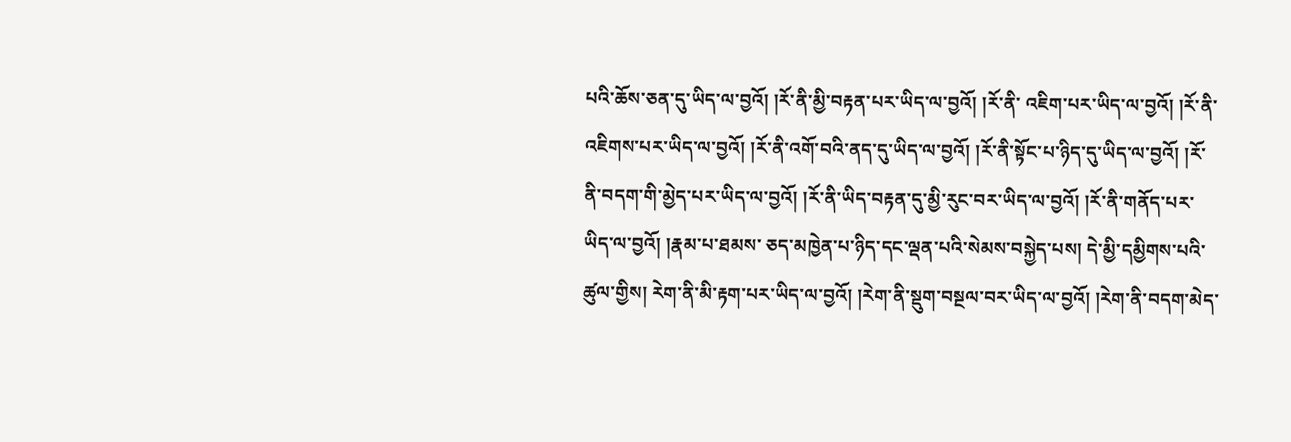པའི་ཆོས་ཅན་དུ་ཡིད་ལ་བྱའོ། །རོ་ནི་མྱི་བརྟན་པར་ཡིད་ལ་བྱའོ། །རོ་ནི་ འཇིག་པར་ཡིད་ལ་བྱའོ། །རོ་ནི་འཇིགས་པར་ཡིད་ལ་བྱའོ། །རོ་ནི་འགོ་བའི་ནད་དུ་ཡིད་ལ་བྱའོ། །རོ་ནི་སྟོང་པ་ཉིད་དུ་ཡིད་ལ་བྱའོ། །རོ་ནི་བདག་གི་མྱེད་པར་ཡིད་ལ་བྱའོ། །རོ་ནི་ཡིད་བརྟན་དུ་མྱི་རུང་བར་ཡིད་ལ་བྱའོ། །རོ་ནི་གནོད་པར་ཡིད་ལ་བྱའོ། །རྣམ་པ་ཐམས་ ཅད་མཁྱེན་པ་ཉིད་དང་ལྡན་པའི་སེམས་བསྐྱེད་པས། དེ་མྱི་དམྱིགས་པའི་ཚུལ་གྱིས། རེག་ནི་མི་རྟག་པར་ཡིད་ལ་བྱའོ། །རེག་ནི་སྡུག་བསྔལ་བར་ཡིད་ལ་བྱའོ། །རེག་ནི་བདག་མེད་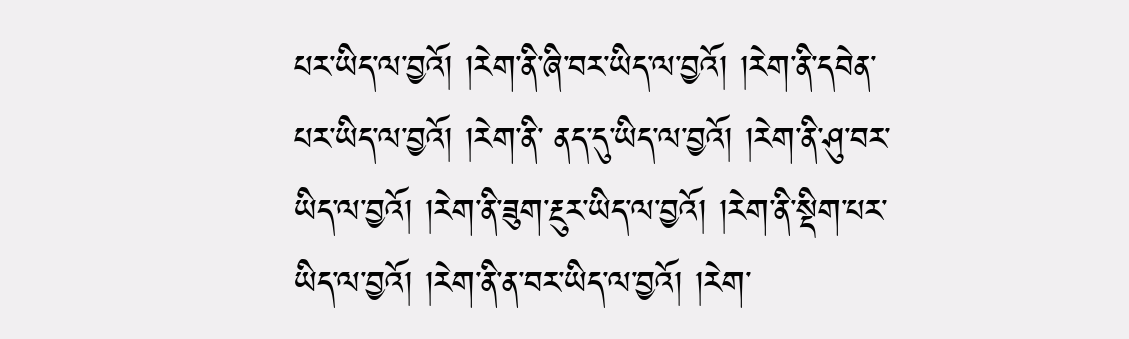པར་ཡིད་ལ་བྱའོ། །རེག་ནི་ཞི་བར་ཡིད་ལ་བྱའོ། །རེག་ནི་དབེན་པར་ཡིད་ལ་བྱའོ། །རེག་ནི་ ནད་དུ་ཡིད་ལ་བྱའོ། །རེག་ནི་ཤུ་བར་ཡིད་ལ་བྱའོ། །རེག་ནི་ཟུག་རྔུར་ཡིད་ལ་བྱའོ། །རེག་ནི་སྡིག་པར་ཡིད་ལ་བྱའོ། །རེག་ནི་ན་བར་ཡིད་ལ་བྱའོ། །རེག་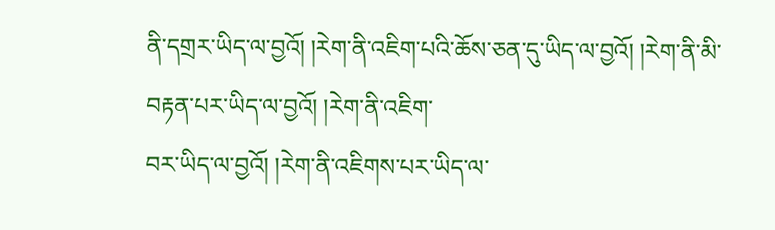ནི་དགྲར་ཡིད་ལ་བྱའོ། །རེག་ནི་འཇིག་པའི་ཆོས་ཅན་དུ་ཡིད་ལ་བྱའོ། །རེག་ནི་མི་བརྟན་པར་ཡིད་ལ་བྱའོ། །རེག་ནི་འཇིག་
བར་ཡིད་ལ་བྱའོ། །རེག་ནི་འཇིགས་པར་ཡིད་ལ་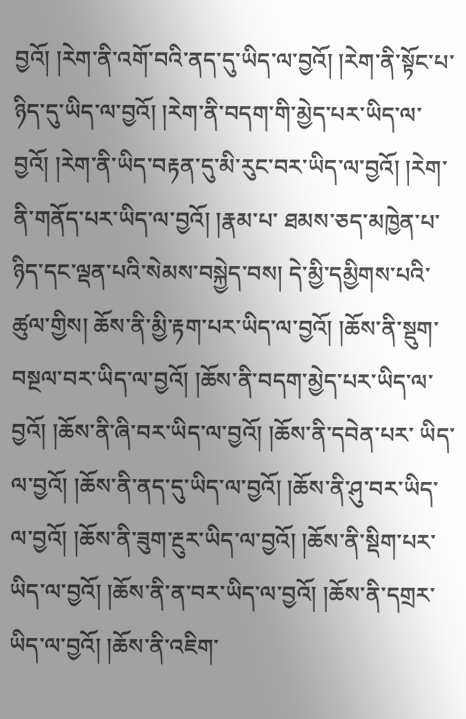བྱའོ། །རེག་ནི་འགོ་བའི་ནད་དུ་ཡིད་ལ་བྱའོ། །རེག་ནི་སྟོང་པ་ཉིད་དུ་ཡིད་ལ་བྱའོ། །རེག་ནི་བདག་གི་མྱེད་པར་ཡིད་ལ་བྱའོ། །རེག་ནི་ཡིད་བརྟན་དུ་མི་རུང་བར་ཡིད་ལ་བྱའོ། །རེག་ནི་གནོད་པར་ཡིད་ལ་བྱའོ། །རྣམ་པ་ ཐམས་ཅད་མཁྱེན་པ་ཉིད་དང་ལྡན་པའི་སེམས་བསྐྱེད་བས། དེ་མྱི་དམྱིགས་པའི་ཚུལ་གྱིས། ཆོས་ནི་མྱི་རྟག་པར་ཡིད་ལ་བྱའོ། །ཆོས་ནི་སྡུག་བསྔལ་བར་ཡིད་ལ་བྱའོ། །ཆོས་ནི་བདག་མྱེད་པར་ཡིད་ལ་བྱའོ། །ཆོས་ནི་ཞི་བར་ཡིད་ལ་བྱའོ། །ཆོས་ནི་དབེན་པར་ ཡིད་ལ་བྱའོ། །ཆོས་ནི་ནད་དུ་ཡིད་ལ་བྱའོ། །ཆོས་ནི་ཤུ་བར་ཡིད་ལ་བྱའོ། །ཆོས་ནི་ཟུག་རྔུར་ཡིད་ལ་བྱའོ། །ཆོས་ནི་སྡིག་པར་ཡིད་ལ་བྱའོ། །ཆོས་ནི་ན་བར་ཡིད་ལ་བྱའོ། །ཆོས་ནི་དགྲར་ཡིད་ལ་བྱའོ། །ཆོས་ནི་འཇིག་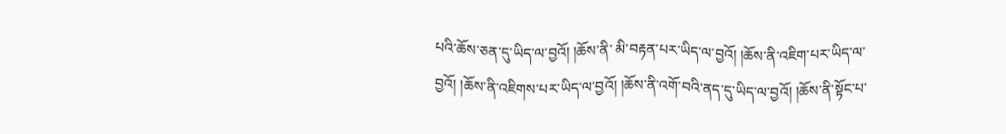པའི་ཆོས་ཅན་དུ་ཡིད་ལ་བྱའོ། །ཆོས་ནི་ མི་བརྟན་པར་ཡིད་ལ་བྱའོ། །ཆོས་ནི་འཇིག་པར་ཡིད་ལ་བྱའོ། །ཆོས་ནི་འཇིགས་པར་ཡིད་ལ་བྱའོ། །ཆོས་ནི་འགོ་བའི་ནད་དུ་ཡིད་ལ་བྱའོ། །ཆོས་ནི་སྟོང་པ་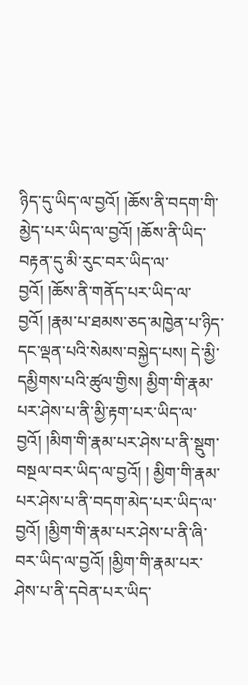ཉིད་དུ་ཡིད་ལ་བྱའོ། །ཆོས་ནི་བདག་གི་མྱེད་པར་ཡིད་ལ་བྱའོ། །ཆོས་ནི་ཡིད་བརྟན་དུ་མི་རུང་བར་ཡིད་ལ་ བྱའོ། །ཆོས་ནི་གནོད་པར་ཡིད་ལ་བྱའོ། །རྣམ་པ་ཐམས་ཅད་མཁྱེན་པ་ཉིད་དང་ལྡན་པའི་སེམས་བསྐྱེད་པས། དེ་མྱི་དམྱིགས་པའི་ཚུལ་གྱིས། མྱིག་གི་རྣམ་པར་ཤེས་པ་ནི་མྱི་རྟག་པར་ཡིད་ལ་བྱའོ། །མིག་གི་རྣམ་པར་ཤེས་པ་ནི་སྡུག་བསྔལ་བར་ཡིད་ལ་བྱའོ། ། མྱིག་གི་རྣམ་པར་ཤེས་པ་ནི་བདག་མེད་པར་ཡིད་ལ་བྱའོ། །མྱིག་གི་རྣམ་པར་ཤེས་པ་ནི་ཞི་བར་ཡིད་ལ་བྱའོ། །མྱིག་གི་རྣམ་པར་ཤེས་པ་ནི་དབེན་པར་ཡིད་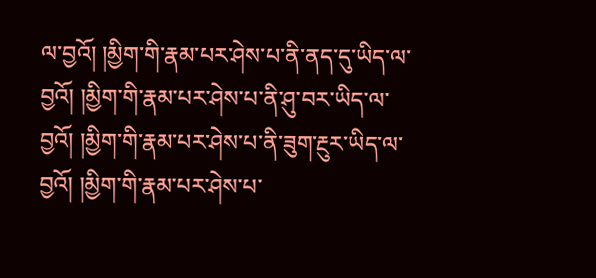ལ་བྱའོ། །མྱིག་གི་རྣམ་པར་ཤེས་པ་ནི་ནད་དུ་ཡིད་ལ་བྱའོ། །མྱིག་གི་རྣམ་པར་ཤེས་པ་ནི་ཤུ་བར་ཡིད་ལ་ བྱའོ། །མྱིག་གི་རྣམ་པར་ཤེས་པ་ནི་ཟུག་རྔུར་ཡིད་ལ་བྱའོ། །མྱིག་གི་རྣམ་པར་ཤེས་པ་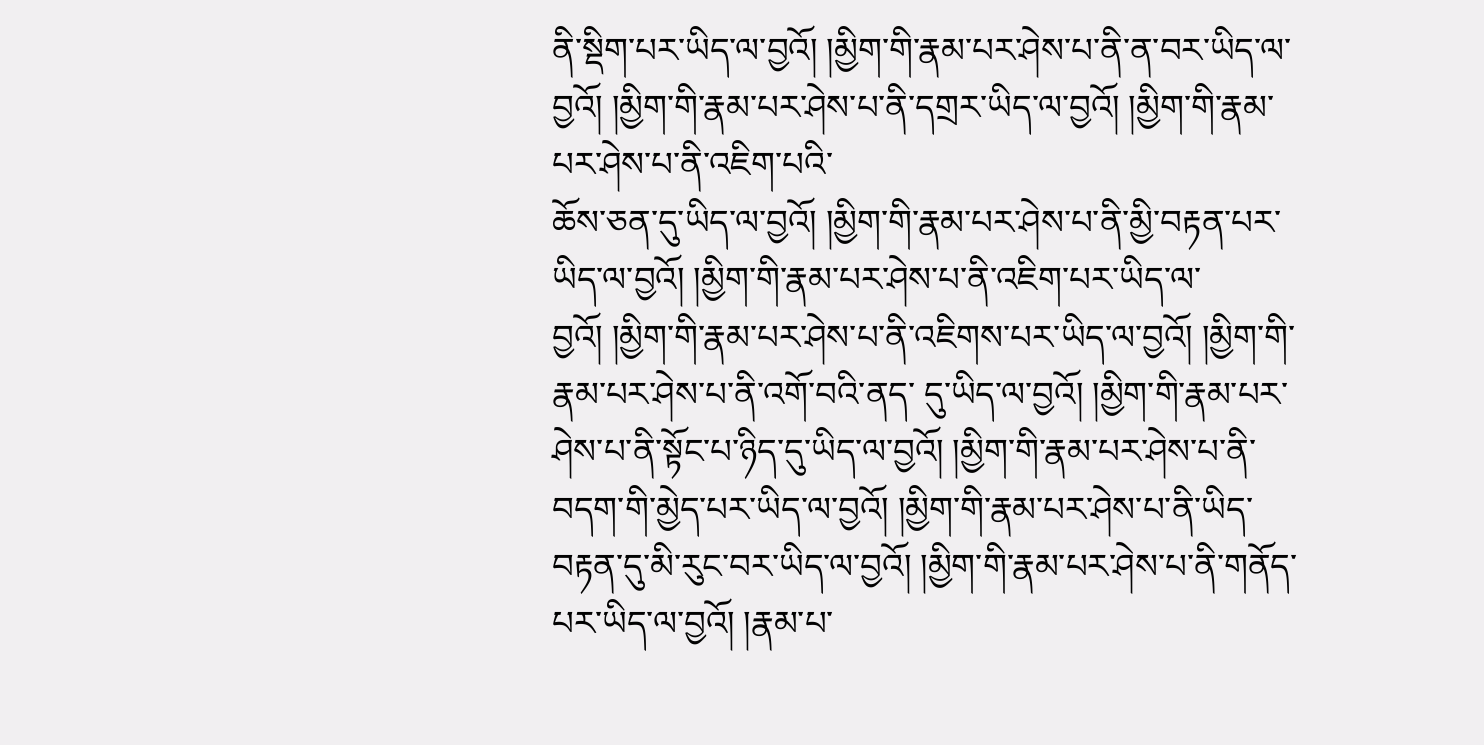ནི་སྡིག་པར་ཡིད་ལ་བྱའོ། །མྱིག་གི་རྣམ་པར་ཤེས་པ་ནི་ན་བར་ཡིད་ལ་བྱའོ། །མྱིག་གི་རྣམ་པར་ཤེས་པ་ནི་དགྲར་ཡིད་ལ་བྱའོ། །མྱིག་གི་རྣམ་པར་ཤེས་པ་ནི་འཇིག་པའི་
ཆོས་ཅན་དུ་ཡིད་ལ་བྱའོ། །མྱིག་གི་རྣམ་པར་ཤེས་པ་ནི་མྱི་བརྟན་པར་ཡིད་ལ་བྱའོ། །མྱིག་གི་རྣམ་པར་ཤེས་པ་ནི་འཇིག་པར་ཡིད་ལ་བྱའོ། །མྱིག་གི་རྣམ་པར་ཤེས་པ་ནི་འཇིགས་པར་ཡིད་ལ་བྱའོ། །མྱིག་གི་རྣམ་པར་ཤེས་པ་ནི་འགོ་བའི་ནད་ དུ་ཡིད་ལ་བྱའོ། །མྱིག་གི་རྣམ་པར་ཤེས་པ་ནི་སྟོང་པ་ཉིད་དུ་ཡིད་ལ་བྱའོ། །མྱིག་གི་རྣམ་པར་ཤེས་པ་ནི་བདག་གི་མྱེད་པར་ཡིད་ལ་བྱའོ། །མྱིག་གི་རྣམ་པར་ཤེས་པ་ནི་ཡིད་བརྟན་དུ་མི་རུང་བར་ཡིད་ལ་བྱའོ། །མྱིག་གི་རྣམ་པར་ཤེས་པ་ནི་གནོད་པར་ཡིད་ལ་བྱའོ། །རྣམ་པ་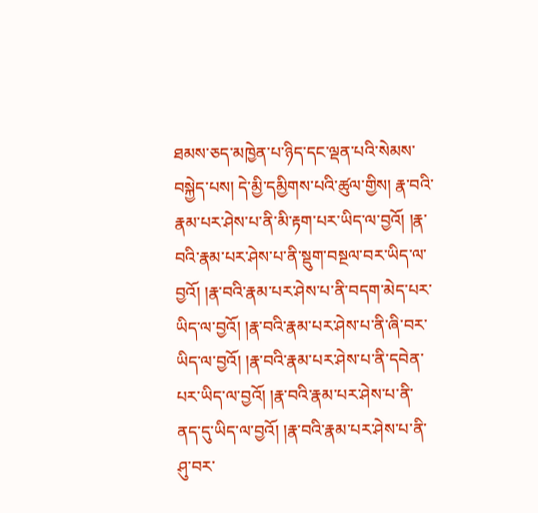ཐམས་ཅད་མཁྱེན་པ་ཉིད་དང་ལྡན་པའི་སེམས་བསྐྱེད་པས། དེ་མྱི་དམྱིགས་པའི་ཚུལ་གྱིས། རྣ་བའི་རྣམ་པར་ཤེས་པ་ནི་མི་རྟག་པར་ཡིད་ལ་བྱའོ། །རྣ་བའི་རྣམ་པར་ཤེས་པ་ནི་སྡུག་བསྔལ་བར་ཡིད་ལ་བྱའོ། །རྣ་བའི་རྣམ་པར་ཤེས་པ་ནི་བདག་མེད་པར་ ཡིད་ལ་བྱའོ། །རྣ་བའི་རྣམ་པར་ཤེས་པ་ནི་ཞི་བར་ཡིད་ལ་བྱའོ། །རྣ་བའི་རྣམ་པར་ཤེས་པ་ནི་དབེན་པར་ཡིད་ལ་བྱའོ། །རྣ་བའི་རྣམ་པར་ཤེས་པ་ནི་ནད་དུ་ཡིད་ལ་བྱའོ། །རྣ་བའི་རྣམ་པར་ཤེས་པ་ནི་ཤུ་བར་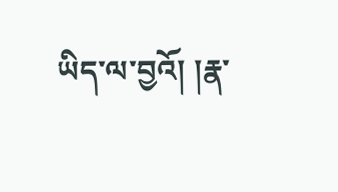ཡིད་ལ་བྱའོ། །རྣ་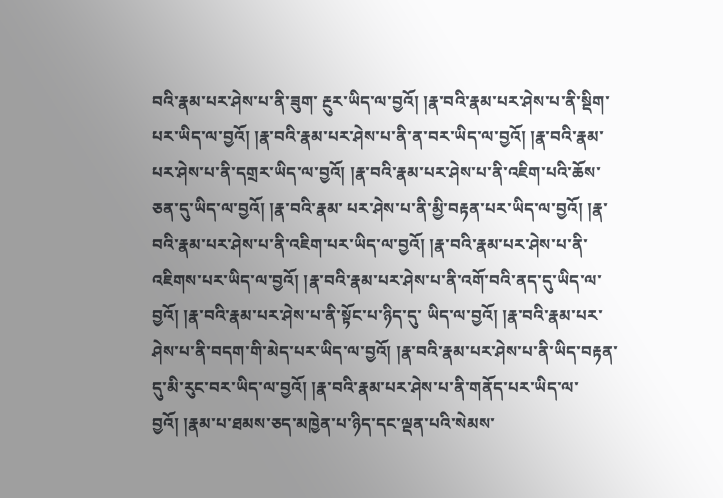བའི་རྣམ་པར་ཤེས་པ་ནི་ཟུག་ རྔུར་ཡིད་ལ་བྱའོ། །རྣ་བའི་རྣམ་པར་ཤེས་པ་ནི་སྡིག་པར་ཡིད་ལ་བྱའོ། །རྣ་བའི་རྣམ་པར་ཤེས་པ་ནི་ན་བར་ཡིད་ལ་བྱའོ། །རྣ་བའི་རྣམ་པར་ཤེས་པ་ནི་དགྲར་ཡིད་ལ་བྱའོ། །རྣ་བའི་རྣམ་པར་ཤེས་པ་ནི་འཇིག་པའི་ཆོས་ཅན་དུ་ཡིད་ལ་བྱའོ། །རྣ་བའི་རྣམ་ པར་ཤེས་པ་ནི་མྱི་བརྟན་པར་ཡིད་ལ་བྱའོ། །རྣ་བའི་རྣམ་པར་ཤེས་པ་ནི་འཇིག་པར་ཡིད་ལ་བྱའོ། །རྣ་བའི་རྣམ་པར་ཤེས་པ་ནི་འཇིགས་པར་ཡིད་ལ་བྱའོ། །རྣ་བའི་རྣམ་པར་ཤེས་པ་ནི་འགོ་བའི་ནད་དུ་ཡིད་ལ་བྱའོ། །རྣ་བའི་རྣམ་པར་ཤེས་པ་ནི་སྟོང་པ་ཉིད་དུ་ ཡིད་ལ་བྱའོ། །རྣ་བའི་རྣམ་པར་ཤེས་པ་ནི་བདག་གི་མེད་པར་ཡིད་ལ་བྱའོ། །རྣ་བའི་རྣམ་པར་ཤེས་པ་ནི་ཡིད་བརྟན་དུ་མི་རུང་བར་ཡིད་ལ་བྱའོ། །རྣ་བའི་རྣམ་པར་ཤེས་པ་ནི་གནོད་པར་ཡིད་ལ་བྱའོ། །རྣམ་པ་ཐམས་ཅད་མཁྱེན་པ་ཉིད་དང་ལྡན་པའི་སེམས་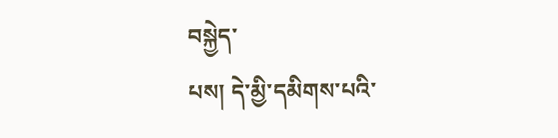བསྐྱེད་
པས། དེ་མྱི་དམིགས་པའི་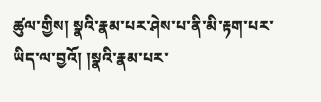ཚུལ་གྱིས། སྣའི་རྣམ་པར་ཤེས་པ་ནི་མི་རྟག་པར་ཡིད་ལ་བྱའོ། །སྣའི་རྣམ་པར་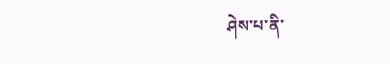ཤེས་པ་ནི་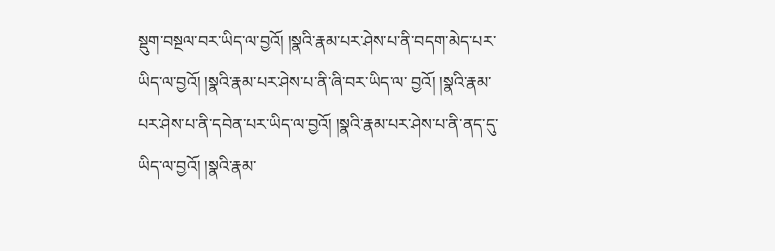སྡུག་བསྔལ་བར་ཡིད་ལ་བྱའོ། །སྣའི་རྣམ་པར་ཤེས་པ་ནི་བདག་མེད་པར་ཡིད་ལ་བྱའོ། །སྣའི་རྣམ་པར་ཤེས་པ་ནི་ཞི་བར་ཡིད་ལ་ བྱའོ། །སྣའི་རྣམ་པར་ཤེས་པ་ནི་དབེན་པར་ཡིད་ལ་བྱའོ། །སྣའི་རྣམ་པར་ཤེས་པ་ནི་ནད་དུ་ཡིད་ལ་བྱའོ། །སྣའི་རྣམ་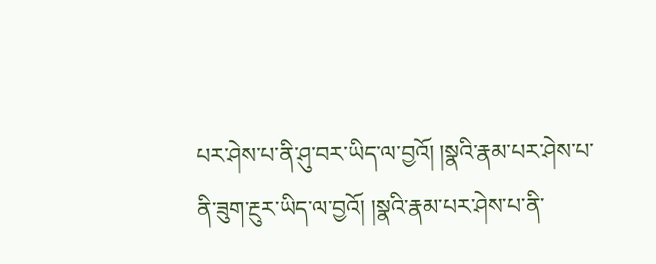པར་ཤེས་པ་ནི་ཤུ་བར་ཡིད་ལ་བྱའོ། །སྣའི་རྣམ་པར་ཤེས་པ་ནི་ཟུག་རྔུར་ཡིད་ལ་བྱའོ། །སྣའི་རྣམ་པར་ཤེས་པ་ནི་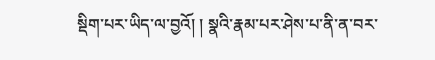སྡིག་པར་ཡིད་ལ་བྱའོ། ། སྣའི་རྣམ་པར་ཤེས་པ་ནི་ན་བར་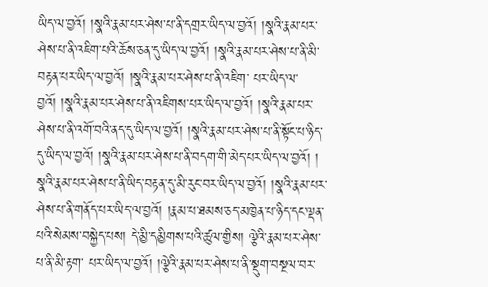ཡིད་ལ་བྱའོ། །སྣའི་རྣམ་པར་ཤེས་པ་ནི་དགྲར་ཡིད་ལ་བྱའོ། །སྣའི་རྣམ་པར་ཤེས་པ་ནི་འཇིག་པའི་ཆོས་ཅན་དུ་ཡིད་ལ་བྱའོ། །སྣའི་རྣམ་པར་ཤེས་པ་ནི་མི་བརྟན་པར་ཡིད་ལ་བྱའོ། །སྣའི་རྣམ་པར་ཤེས་པ་ནི་འཇིག་ པར་ཡིད་ལ་བྱའོ། །སྣའི་རྣམ་པར་ཤེས་པ་ནི་འཇིགས་པར་ཡིད་ལ་བྱའོ། །སྣའི་རྣམ་པར་ཤེས་པ་ནི་འགོ་བའི་ནད་དུ་ཡིད་ལ་བྱའོ། །སྣའི་རྣམ་པར་ཤེས་པ་ནི་སྟོང་པ་ཉིད་དུ་ཡིད་ལ་བྱའོ། །སྣའི་རྣམ་པར་ཤེས་པ་ནི་བདག་གི་མེད་པར་ཡིད་ལ་བྱའོ། ། སྣའི་རྣམ་པར་ཤེས་པ་ནི་ཡིད་བརྟན་དུ་མི་རུང་བར་ཡིད་ལ་བྱའོ། །སྣའི་རྣམ་པར་ཤེས་པ་ནི་གནོད་པར་ཡིད་ལ་བྱའོ། །རྣམ་པ་ཐམས་ཅད་མཁྱེན་པ་ཉིད་དང་ལྡན་པའི་སེམས་བསྐྱེད་པས། དེ་མྱི་དམྱིགས་པའི་ཚུལ་གྱིས། ལྕེའི་རྣམ་པར་ཤེས་པ་ནི་མི་རྟག་ པར་ཡིད་ལ་བྱའོ། །ལྕེའི་རྣམ་པར་ཤེས་པ་ནི་སྡུག་བསྔལ་བར་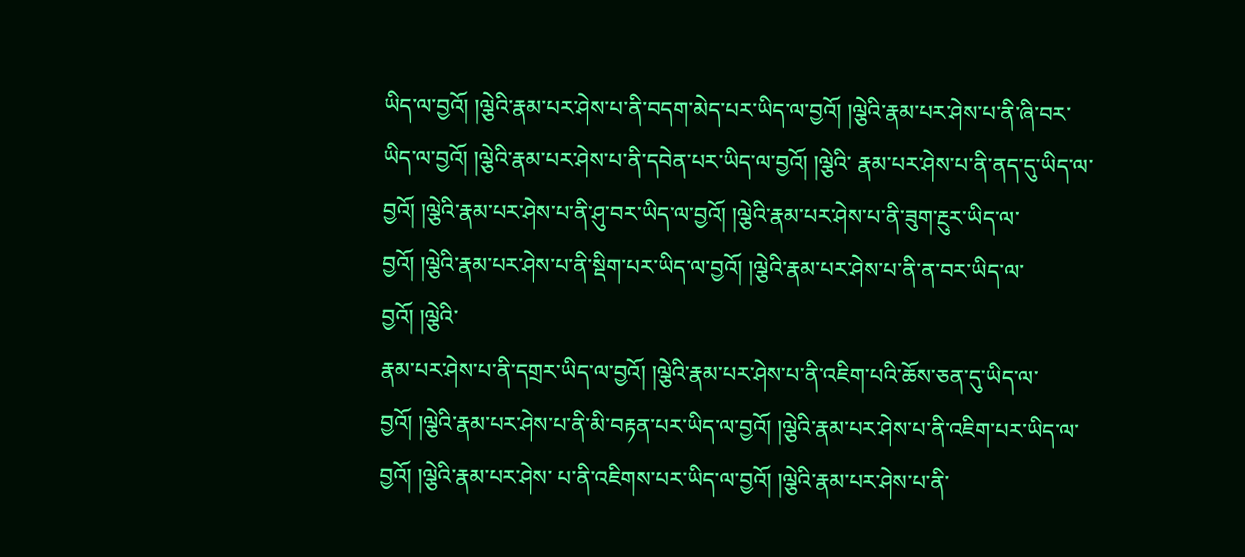ཡིད་ལ་བྱའོ། །ལྕེའི་རྣམ་པར་ཤེས་པ་ནི་བདག་མེད་པར་ཡིད་ལ་བྱའོ། །ལྕེའི་རྣམ་པར་ཤེས་པ་ནི་ཞི་བར་ཡིད་ལ་བྱའོ། །ལྕེའི་རྣམ་པར་ཤེས་པ་ནི་དབེན་པར་ཡིད་ལ་བྱའོ། །ལྕེའི་ རྣམ་པར་ཤེས་པ་ནི་ནད་དུ་ཡིད་ལ་བྱའོ། །ལྕེའི་རྣམ་པར་ཤེས་པ་ནི་ཤུ་བར་ཡིད་ལ་བྱའོ། །ལྕེའི་རྣམ་པར་ཤེས་པ་ནི་ཟུག་རྔུར་ཡིད་ལ་བྱའོ། །ལྕེའི་རྣམ་པར་ཤེས་པ་ནི་སྡིག་པར་ཡིད་ལ་བྱའོ། །ལྕེའི་རྣམ་པར་ཤེས་པ་ནི་ན་བར་ཡིད་ལ་བྱའོ། །ལྕེའི་
རྣམ་པར་ཤེས་པ་ནི་དགྲར་ཡིད་ལ་བྱའོ། །ལྕེའི་རྣམ་པར་ཤེས་པ་ནི་འཇིག་པའི་ཆོས་ཅན་དུ་ཡིད་ལ་བྱའོ། །ལྕེའི་རྣམ་པར་ཤེས་པ་ནི་མི་བརྟན་པར་ཡིད་ལ་བྱའོ། །ལྕེའི་རྣམ་པར་ཤེས་པ་ནི་འཇིག་པར་ཡིད་ལ་བྱའོ། །ལྕེའི་རྣམ་པར་ཤེས་ པ་ནི་འཇིགས་པར་ཡིད་ལ་བྱའོ། །ལྕེའི་རྣམ་པར་ཤེས་པ་ནི་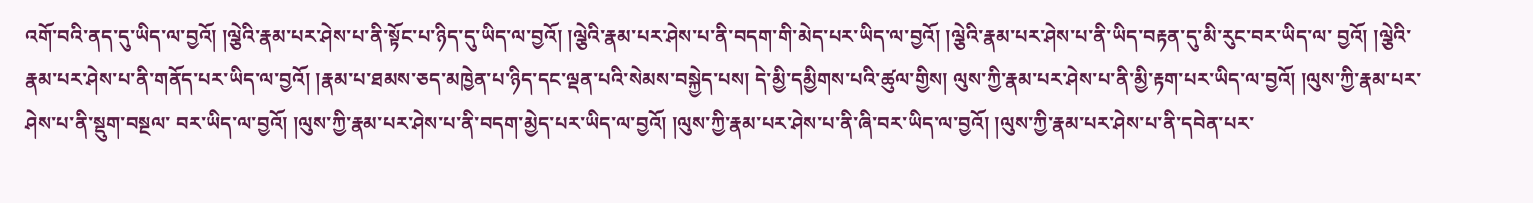འགོ་བའི་ནད་དུ་ཡིད་ལ་བྱའོ། །ལྕེའི་རྣམ་པར་ཤེས་པ་ནི་སྟོང་པ་ཉིད་དུ་ཡིད་ལ་བྱའོ། །ལྕེའི་རྣམ་པར་ཤེས་པ་ནི་བདག་གི་མེད་པར་ཡིད་ལ་བྱའོ། །ལྕེའི་རྣམ་པར་ཤེས་པ་ནི་ཡིད་བརྟན་དུ་མི་རུང་བར་ཡིད་ལ་ བྱའོ། །ལྕེའི་རྣམ་པར་ཤེས་པ་ནི་གནོད་པར་ཡིད་ལ་བྱའོ། །རྣམ་པ་ཐམས་ཅད་མཁྱེན་པ་ཉིད་དང་ལྡན་པའི་སེམས་བསྐྱེད་པས། དེ་མྱི་དམྱིགས་པའི་ཚུལ་གྱིས། ལུས་ཀྱི་རྣམ་པར་ཤེས་པ་ནི་མྱི་རྟག་པར་ཡིད་ལ་བྱའོ། །ལུས་ཀྱི་རྣམ་པར་ཤེས་པ་ནི་སྡུག་བསྔལ་ བར་ཡིད་ལ་བྱའོ། །ལུས་ཀྱི་རྣམ་པར་ཤེས་པ་ནི་བདག་མྱེད་པར་ཡིད་ལ་བྱའོ། །ལུས་ཀྱི་རྣམ་པར་ཤེས་པ་ནི་ཞི་བར་ཡིད་ལ་བྱའོ། །ལུས་ཀྱི་རྣམ་པར་ཤེས་པ་ནི་དབེན་པར་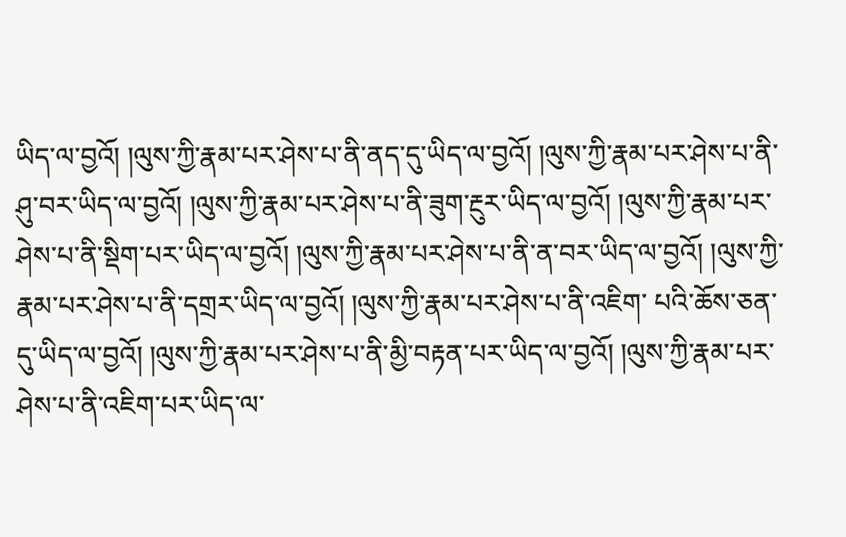ཡིད་ལ་བྱའོ། །ལུས་ཀྱི་རྣམ་པར་ཤེས་པ་ནི་ནད་དུ་ཡིད་ལ་བྱའོ། །ལུས་ཀྱི་རྣམ་པར་ཤེས་པ་ནི་ ཤུ་བར་ཡིད་ལ་བྱའོ། །ལུས་ཀྱི་རྣམ་པར་ཤེས་པ་ནི་ཟུག་རྔུར་ཡིད་ལ་བྱའོ། །ལུས་ཀྱི་རྣམ་པར་ཤེས་པ་ནི་སྡིག་པར་ཡིད་ལ་བྱའོ། །ལུས་ཀྱི་རྣམ་པར་ཤེས་པ་ནི་ན་བར་ཡིད་ལ་བྱའོ། །ལུས་ཀྱི་རྣམ་པར་ཤེས་པ་ནི་དགྲར་ཡིད་ལ་བྱའོ། །ལུས་ཀྱི་རྣམ་པར་ཤེས་པ་ནི་འཇིག་ པའི་ཆོས་ཅན་དུ་ཡིད་ལ་བྱའོ། །ལུས་ཀྱི་རྣམ་པར་ཤེས་པ་ནི་མྱི་བརྟན་པར་ཡིད་ལ་བྱའོ། །ལུས་ཀྱི་རྣམ་པར་ཤེས་པ་ནི་འཇིག་པར་ཡིད་ལ་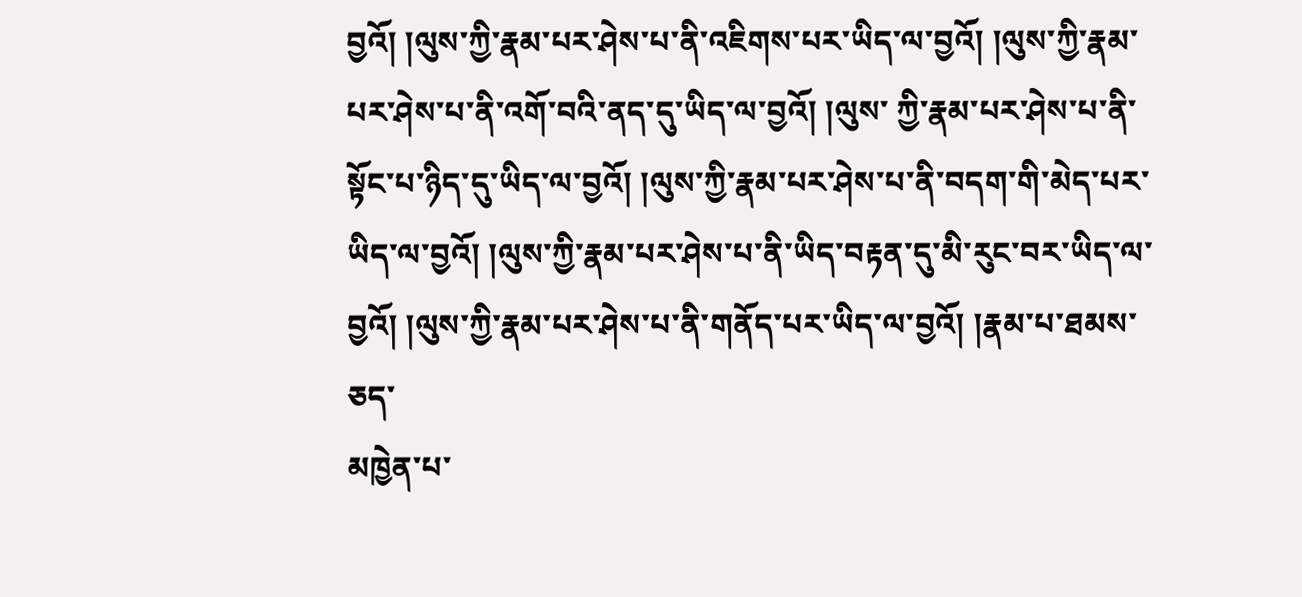བྱའོ། །ལུས་ཀྱི་རྣམ་པར་ཤེས་པ་ནི་འཇིགས་པར་ཡིད་ལ་བྱའོ། །ལུས་ཀྱི་རྣམ་པར་ཤེས་པ་ནི་འགོ་བའི་ནད་དུ་ཡིད་ལ་བྱའོ། །ལུས་ ཀྱི་རྣམ་པར་ཤེས་པ་ནི་སྟོང་པ་ཉིད་དུ་ཡིད་ལ་བྱའོ། །ལུས་ཀྱི་རྣམ་པར་ཤེས་པ་ནི་བདག་གི་མེད་པར་ཡིད་ལ་བྱའོ། །ལུས་ཀྱི་རྣམ་པར་ཤེས་པ་ནི་ཡིད་བརྟན་དུ་མི་རུང་བར་ཡིད་ལ་བྱའོ། །ལུས་ཀྱི་རྣམ་པར་ཤེས་པ་ནི་གནོད་པར་ཡིད་ལ་བྱའོ། །རྣམ་པ་ཐམས་ཅད་
མཁྱེན་པ་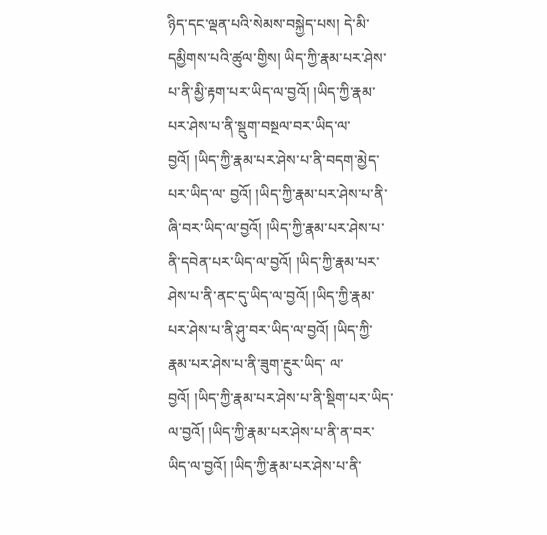ཉིད་དང་ལྡན་པའི་སེམས་བསྐྱེད་པས། དེ་མི་དམྱིགས་པའི་ཚུལ་གྱིས། ཡིད་ཀྱི་རྣམ་པར་ཤེས་པ་ནི་མྱི་རྟག་པར་ཡིད་ལ་བྱའོ། །ཡིད་ཀྱི་རྣམ་པར་ཤེས་པ་ནི་སྡུག་བསྔལ་བར་ཡིད་ལ་བྱའོ། །ཡིད་ཀྱི་རྣམ་པར་ཤེས་པ་ནི་བདག་མྱེད་པར་ཡིད་ལ་ བྱའོ། །ཡིད་ཀྱི་རྣམ་པར་ཤེས་པ་ནི་ཞི་བར་ཡིད་ལ་བྱའོ། །ཡིད་ཀྱི་རྣམ་པར་ཤེས་པ་ནི་དབེན་པར་ཡིད་ལ་བྱའོ། །ཡིད་ཀྱི་རྣམ་པར་ཤེས་པ་ནི་ནང་དུ་ཡིད་ལ་བྱའོ། །ཡིད་ཀྱི་རྣམ་པར་ཤེས་པ་ནི་ཤུ་བར་ཡིད་ལ་བྱའོ། །ཡིད་ཀྱི་རྣམ་པར་ཤེས་པ་ནི་ཟུག་རྔུར་ཡིད་ ལ་བྱའོ། །ཡིད་ཀྱི་རྣམ་པར་ཤེས་པ་ནི་སྡིག་པར་ཡིད་ལ་བྱའོ། །ཡིད་ཀྱི་རྣམ་པར་ཤེས་པ་ནི་ན་བར་ཡིད་ལ་བྱའོ། །ཡིད་ཀྱི་རྣམ་པར་ཤེས་པ་ནི་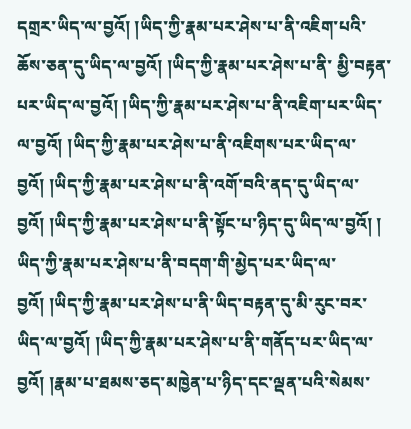དགྲར་ཡིད་ལ་བྱའོ། །ཡིད་ཀྱི་རྣམ་པར་ཤེས་པ་ནི་འཇིག་པའི་ཆོས་ཅན་དུ་ཡིད་ལ་བྱའོ། །ཡིད་ཀྱི་རྣམ་པར་ཤེས་པ་ནི་ མྱི་བརྟན་པར་ཡིད་ལ་བྱའོ། །ཡིད་ཀྱི་རྣམ་པར་ཤེས་པ་ནི་འཇིག་པར་ཡིད་ལ་བྱའོ། །ཡིད་ཀྱི་རྣམ་པར་ཤེས་པ་ནི་འཇིགས་པར་ཡིད་ལ་བྱའོ། །ཡིད་ཀྱི་རྣམ་པར་ཤེས་པ་ནི་འགོ་བའི་ནད་དུ་ཡིད་ལ་བྱའོ། །ཡིད་ཀྱི་རྣམ་པར་ཤེས་པ་ནི་སྟོང་པ་ཉིད་དུ་ཡིད་ལ་བྱའོ། ། ཡིད་ཀྱི་རྣམ་པར་ཤེས་པ་ནི་བདག་གི་མྱེད་པར་ཡིད་ལ་བྱའོ། །ཡིད་ཀྱི་རྣམ་པར་ཤེས་པ་ནི་ཡིད་བརྟན་དུ་མི་རུང་བར་ཡིད་ལ་བྱའོ། །ཡིད་ཀྱི་རྣམ་པར་ཤེས་པ་ནི་གནོད་པར་ཡིད་ལ་བྱའོ། །རྣམ་པ་ཐམས་ཅད་མཁྱེན་པ་ཉིད་དང་ལྡན་པའི་སེམས་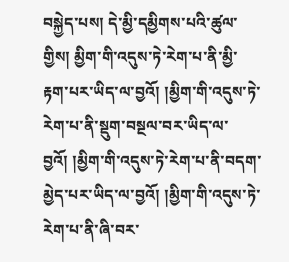བསྐྱེད་པས། དེ་མྱི་དམྱིགས་པའི་ཚུལ་གྱིས། མྱིག་གི་འདུས་ཏེ་རེག་པ་ནི་མྱི་རྟག་པར་ཡིད་ལ་བྱའོ། །མྱིག་གི་འདུས་ཏེ་རེག་པ་ནི་སྡུག་བསྔལ་བར་ཡིད་ལ་བྱའོ། །མྱིག་གི་འདུས་ཏེ་རེག་པ་ནི་བདག་མྱེད་པར་ཡིད་ལ་བྱའོ། །མྱིག་གི་འདུས་ཏེ་རེག་པ་ནི་ཞི་བར་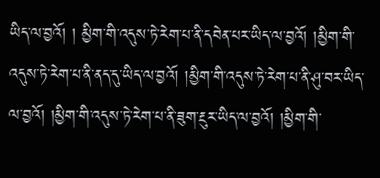ཡིད་ལ་བྱའོ། ། མྱིག་གི་འདུས་ཏེ་རེག་པ་ནི་དབེན་པར་ཡིད་ལ་བྱའོ། །མྱིག་གི་འདུས་ཏེ་རེག་པ་ནི་ནད་དུ་ཡིད་ལ་བྱའོ། །མྱིག་གི་འདུས་ཏེ་རེག་པ་ནི་ཤུ་བར་ཡིད་ལ་བྱའོ། །མྱིག་གི་འདུས་ཏེ་རེག་པ་ནི་ཟུག་རྔུར་ཡིད་ལ་བྱའོ། །མྱིག་གི་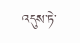འདུས་ཏེ་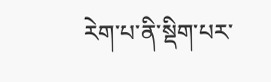རེག་པ་ནི་སྡིག་པར་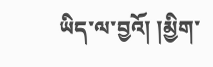ཡིད་ལ་བྱའོ། །མྱིག་